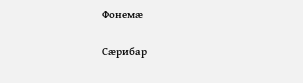Фонемæ

Сæрибар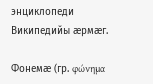энциклопеди Википедийы æрмæг.

Фонемæ (гр. φώνημα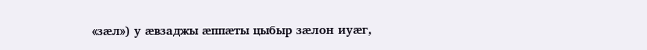«зæл») у æвзаджы æппæты цыбыр зæлон иуæг,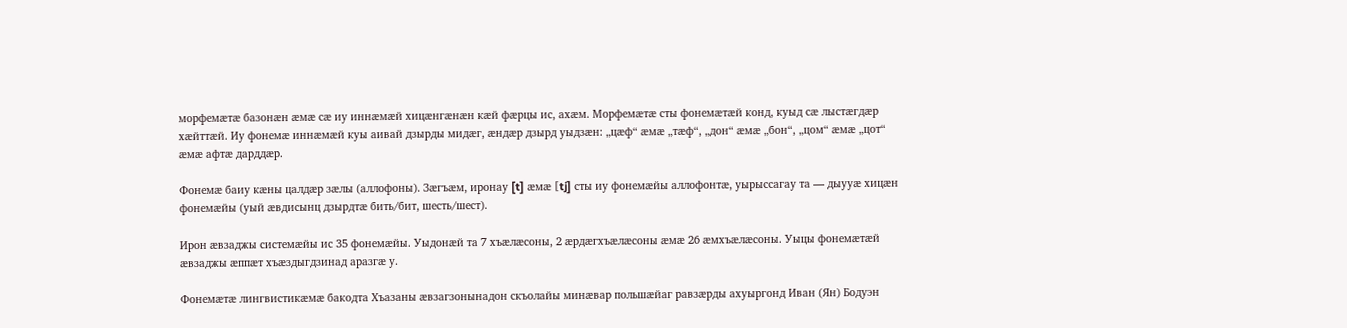морфемæтæ базонæн æмæ сæ иу иннæмæй хицæнгæнæн кæй фæрцы ис, ахæм. Морфемæтæ сты фонемæтæй конд, куыд сæ лыстæгдæр хæйттæй. Иу фонемæ иннæмæй куы аивай дзырды мидæг, æндæр дзырд уыдзæн: „цæф“ æмæ „тæф“, „дон“ æмæ „бон“, „цом“ æмæ „цот“ æмæ афтæ дарддæр.

Фонемæ баиу кæны цалдæр зæлы (аллофоны). Зæгъæм, иронау [t] æмæ [tj] сты иу фонемæйы аллофонтæ, уырыссагау та — дыууæ хицæн фонемæйы (уый æвдисынц дзырдтæ бить/бит, шесть/шест).

Ирон æвзаджы системæйы ис 35 фонемæйы. Уыдонæй та 7 хъæлæсоны, 2 æрдæгхъæлæсоны æмæ 26 æмхъæлæсоны. Уыцы фонемæтæй æвзаджы æппæт хъæздыгдзинад аразгæ у.

Фонемæтæ лингвистикæмæ бакодта Хъазаны æвзагзонынадон скъолайы минæвар польшæйаг равзæрды ахуыргонд Иван (Ян) Бодуэн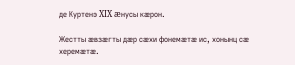де Куртенэ XIX æнусы кæрон.

Жестты æвзæгты дæр сæхи фонемæтæ ис, хонынц сæ херемæтæ.